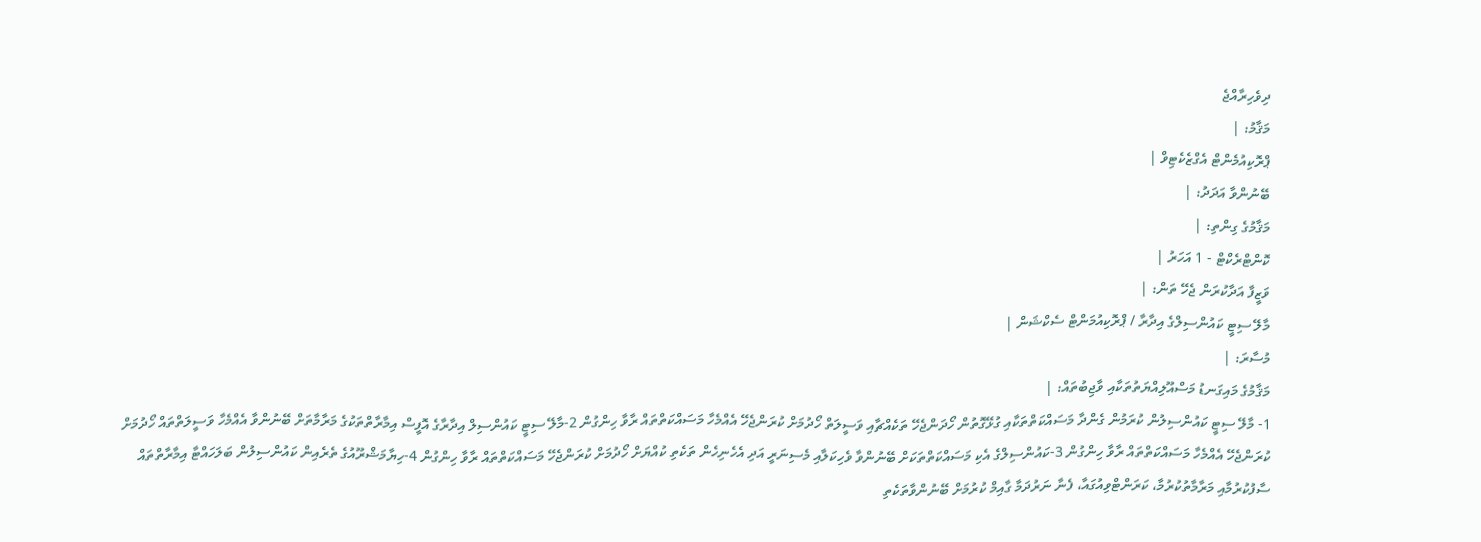ދިވެހިރާއްޖެ
މަޤާމު: |
ޕްރޮކިއުމެންޓް އެގްޒެކެޓިވް |
ބޭނުންވާ އަދަދު: |
މަޤާމުގެ ގިންތި: |
ކޮންޓްރެކްޓް - 1 އަހަރު |
ވަޒީފާ އަދާކުރަން ޖެހޭ ތަން: |
މާލޭ ސިޓީ ކައުންސިލްގެ އިދާރާ / ޕްރޮކިއުމަންޓް ސެކްޝަން |
މުސާރަ: |
މަޤާމުގެ މައިގަނޑު މަސްއޫލިއްޔަތުތަކާއި ވާޖިބުތައް: |
1- މާލޭ ސިޓީ ކައުންސިލުން ކުރަމުން ގެންދާ މަސައްކަތްތަކާއި ގުޅޭގޮތުން ހޯދަންޖެހޭ ތަކެއްޗާއި ވަސީލަތް ހޯދުމަށް ކުރަންޖެހޭ އެއްމެހާ މަސައްކަތްތައް ރާވާ ހިންގުން 2-މާލޭ ސިޓީ ކައުންސިލް އިދާރާގެ އޮފީސް އިމާރާތްތަކުގެ މަރާމާތަށް ބޭނުންވާ އެއްމެހާ ވަސީލަތްތައް ހޯދުމަށް ކުރަންޖެހޭ އެއްމެހާ މަސައްކަތްތައް ރާވާ ހިންގުން 3-ކައުންސިލްގެ އެކި މަސައްކަތްތަކަށް ބޭނުންވާ ވެހިކަލާއި މެސިނަރީ އަދި އެހެނިހެން ތަކެތި ކުއްޔަށް ހޯދުމަށް ކުރަންޖެހޭ މަސައްކަތްތައް ރާވާ ހިންގުން 4-ހިޔާމަޝްރޫއުގެ ތެރެއިން ކައުންސިލުން ބަލަހައްޓާ އިމާރާތްތައް ސާފުކުރުމާއި މަރާމާތުކުރުމާ، ކަރަންޓްވިއުގައާ، ފެނާ ނަރުދަމާ ގާއިމް ކުރުމަށް ބޭނުންވާތަކެތި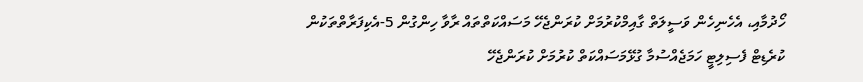ހޯދުމާއި، އެހެނިހެން ވަސީލަތް ގާއިމްކުރުމަށް ކުރަންޖެހޭ މަސައްކަތްތައް ރާވާ ހިންގުން 5-އެކިފަރާތްތަކުން ކުރެޑިޓް ފެސިލިޓީ ހަމަޖެއްސުމާ ގުޅޭމަސައްކަތް ކުރުމަށް ކުރަންޖެހޭ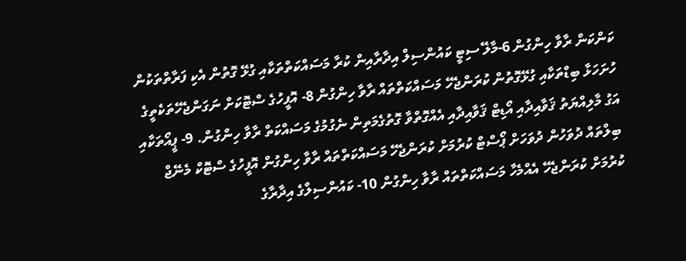ކަންކަން ރާވާ ހިންގުން 6-މާލޭ ސިޓީ ކައުންސިލް އިދާރާއިން ކުރާ މަސައްކަތްތަކާއި ގުޅޭ ގޮތުން އެކި ފަރާތްތަކުން ހުށަހަޅާ ބިޑްތަކާއި ގުޅޭގޮތުން ކުރަންޖެހޭ މަސައްކަތްތައް ރާވާ ހިންގުން 8- އޮފީހުގެ ސްޓޮކަށް ނަގަންޖެހޭތަކެތީގެ އަގު މާލިއްޔަތު ޤަވާއިދާއި އޯޑިޓް ޤަވާއިދާއި އެއްގޮތްވާ ގޮތުގެމަތިން ނެގުމުގެ މަސައްކަތް ރާވާ ހިންގުން. 9- ޕީއޯތަކާއި ބިލްތައް ދުވަހުން ދުވަހަށް ޕޯސްޓް ކުރުމަށް ކުރަންޖެހޭ މަސައްކަތްތައް ރާވާ ހިންގުން އޮފީހުގެ ސްޓޮކް މެނޭޖް ކުރުމަށް ކުރަންޖެހޭ އެއްމެހާ މަސައްކަތްތައް ރާވާ ހިންގުން 10- ކައުންސިލްގެ އިދާރާގެ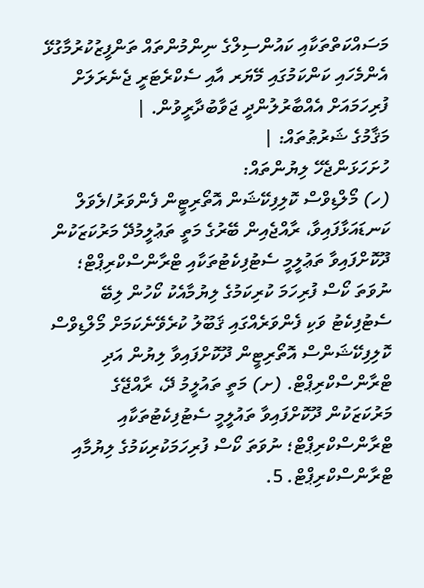މަސައްކަތްތަކާއި ކައުންސިލްގެ ނިންމުންތައް ތަންފީޒުކުރުމާގުޅޭ އެންމެހައި ކަންކަމުގައި މޭޔަރ އާއި ސެކްރެޓަރީ ޖެނެރަލަށް ފުރިހަމައަށް އެއްބާރުލުންދީ ޖަވާބުދާރީވުން. |
މަޤާމުގެ ޝަރުޠުތައް: |
ހުށަހަޅަންޖެހޭ ލިޔުންތައް:
(ހ) މޯލްޑިވްސް ކޮލިފިކޭޝަން އޮތޯރިޓީން ފެންވަރު/ލެވަލް ކަނޑައަޅާފައިވާ، ރާއްޖެއިން ބޭރުގެ މަތީ ތަޢުލީމުދޭ މަރުކަޒަކުން ދޫކޮށްފައިވާ ތަޢުލީމީ ސެޓުފިކެޓުތަކާއި ޓްރާންސްކްރިޕްޓް؛ ނުވަތަ ކޯސް ފުރިހަމަ ކުރިކަމުގެ ލިޔުމާއެކު ކޯހުން ލިބޭ ސެޓުފިކެޓު ވަކި ފެންވަރެއްގައި ޤަބޫލު ކުރެވޭނެކަމަށް މޯލްޑިވްސް ކޮލިފިކޭޝަންސް އޮތޯރިޓީން ދޫކޮށްފައިވާ ލިޔުން އަދި ޓްރާންސްކްރިޕްޓް. (ށ) މަތީ ތައުލީމު ދޭ، ރާއްޖޭގެ މަރުކަޒަކުން ދޫކޮށްފައިވާ ތައުލީމީ ސެޓުފިކެޓުތަކާއި ޓްރާންސްކްރިޕްޓް؛ ނުވަތަ ކޯސް ފުރިހަމަކުރިކަމުގެ ލިޔުމާއި ޓްރާންސްކްރިޕްޓް. 5.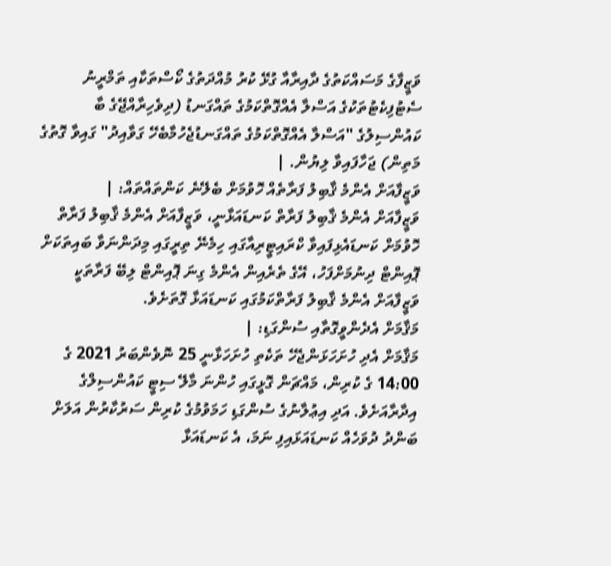ވަޒީފާގެ މަސައްކަތުގެ ދާއިރާއާ ގުޅޭ ކުރު މުއްދަތުގެ ކޯސްތަކާއި ތަމްރީނު ސެޓުފިކެޓުތަކުގެ އަސްލާ އެއްގޮތްކަމުގެ ތައްގަނޑު (ދިވެހިރާއްޖޭގެ ބާ ކައުންސިލުގެ "އަސްލާ އެއްގޮތްކަމުގެ ތައްގަނޑުޖެހުމާބެހޭ ގަވާއިދު" ގައިވާ ގޮތުގެ މަތިން) ޖަހާފައިވާ ލިޔުން. |
ވަޒީފާއަށް އެންމެ ޤާބިލު ފަރާތެއް ހޮވުމަށް ބެލޭނެ ކަންތައްތައް: |
ވަޒީފާއަށް އެންމެ ޤާބިލު ފަރާތް ކަނޑައަޅާނީ، ވަޒީފާއަށް އެންމެ ޤާބިލު ފަރާތް ހޮވުމަށް ކަނޑައެޅިފައިވާ ކްރައިޓީރިއާގައި ހިމެނޭ ތިރީގައި މިދަންނަވާ ބައިތަކަށް ޕޮއިންޓް ދިނުމަށްފަހު، އޭގެ ތެރެއިން އެންމެ ގިނަ ޕޮއިންޓް ލިބޭ ފަރާތަކީ ވަޒީފާއަށް އެންމެ ޤާބިލު ފަރާތްކަމުގައި ކަނޑައަޅާ ގޮތަށެވެ.
މަޤާމަށް އެދެންވީގޮތާއި ސުންގަޑި: |
މަޤާމަށް އެދި ހުށަހަޅަންޖެހޭ ތަކެތި ހުށަހަޅާނީ 25 ނޮވެންބަރު 2021 ގެ 14:00 ގެ ކުރިން، މައްޗަން ގޮޅީގައި ހުންނަ މާލޭ ސިޓީ ކައުންސިލްގެ އިދާރާއަށެވެ. އަދި އިޢުލާނުގެ ސުންގަޑި ހަމަވުމުގެ ކުރިން ސަރުކާރުން އަލަށް ބަންދު ދުވަހެއް ކަނޑައަޅައިފި ނަމަ، އެ ކަނޑައަޅާ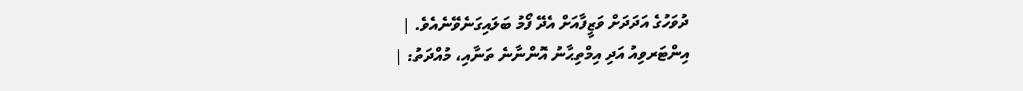ދުވަހުގެ އަދަދަށް ވަޒީފާއަށް އެދޭ ފޯމު ބަލައިގަނެވޭނެއެވެ. |
އިންޓަރވިއު އަދި އިމްތިޙާނު އޮންނާނެ ތަނާއި، މުއްދަތު: |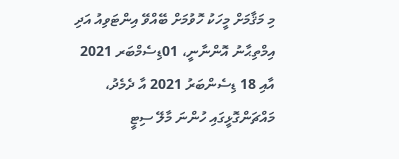މި މަޤާމަށް މީހަކު ހޮވުމަށް ބޭއްވޭ އިންޓަވިއު އަދި އިމްތިޙާނު އޮންނާނީ، 01ޑިސެމްބަރ 2021 އާއި 18 ޑިސެންބަރު 2021 އާ ދެމެދު، މައްޗަންގޮޅީގައި ހުންނަ މާލޭ ސިޓީ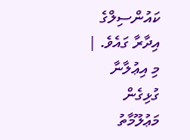ކައުންސިލްގެ އިދާރާ ގައެވެ. |
މި އިޢުލާނާ ގުޅިގެން މަޢުލޫމާތު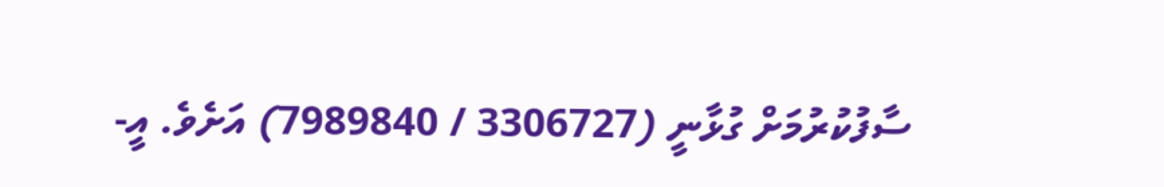ސާފުކުރުމަށް ގުޅާނީ (3306727 / 7989840) އަށެވެ. އީ-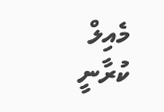މެއިލް ކުރާނީ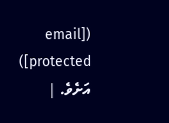([email protected]) އަށެވެ. |